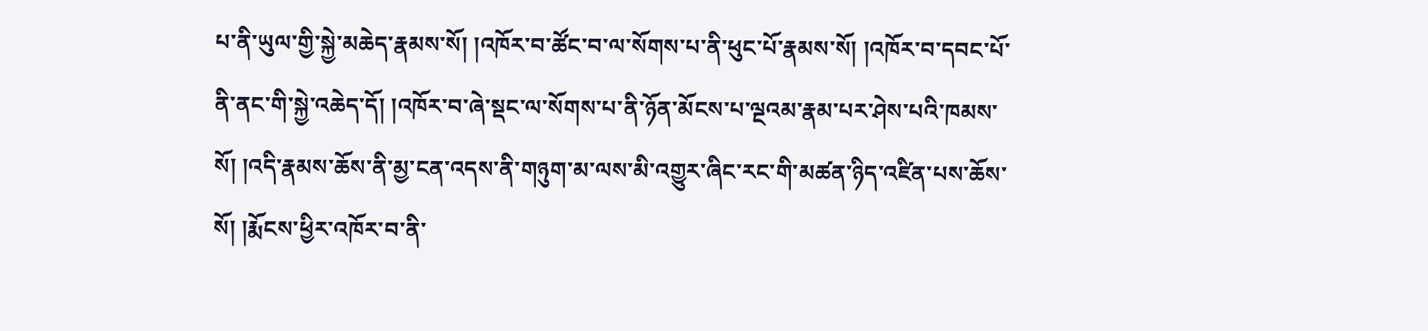པ་ནི་ཡུལ་གྱི་སྐྱེ་མཆེད་རྣམས་སོ། །འཁོར་བ་ཚོང་བ་ལ་སོགས་པ་ནི་ཕུང་པོ་རྣམས་སོ། །འཁོར་བ་དབང་པོ་ནི་ནང་གི་སྐྱེ་འཆེད་དོ། །འཁོར་བ་ཞེ་སྡང་ལ་སོགས་པ་ནི་ཉོན་མོངས་པ་ལྔའམ་རྣམ་པར་ཤེས་པའི་ཁམས་སོ། །འདི་རྣམས་ཆོས་ནི་མྱ་ངན་འདས་ནི་གཉུག་མ་ལས་མི་འགྱུར་ཞིང་རང་གི་མཚན་ཉིད་འཛིན་པས་ཆོས་སོ། །རྨོངས་ཕྱིར་འཁོར་བ་ནི་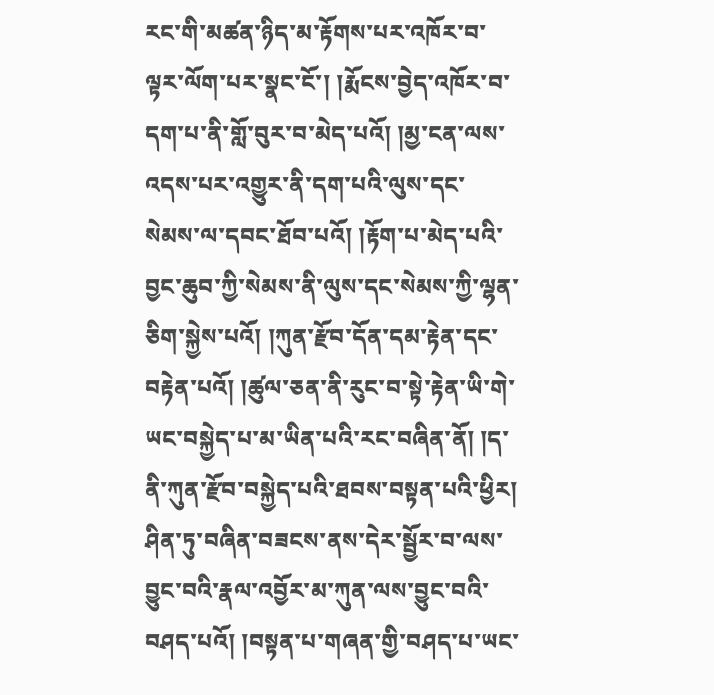རང་གི་མཚན་ཉིད་མ་རྟོགས་པར་འཁོར་བ་ལྟར་ལོག་པར་སྣང་ངོ་། །རྨོངས་བྱེད་འཁོར་བ་དག་པ་ནི་གློ་བུར་བ་མེད་པའོ། །མྱ་ངན་ལས་འདས་པར་འགྱུར་ནི་དག་པའི་ལུས་དང་སེམས་ལ་དབང་ཐོབ་པའོ། །རྟོག་པ་མེད་པའི་བྱང་ཆུབ་ཀྱི་སེམས་ནི་ལུས་དང་སེམས་ཀྱི་ལྷན་ཅིག་སྐྱེས་པའོ། །ཀུན་རྫོབ་དོན་དམ་རྟེན་དང་བརྟེན་པའོ། །ཚུལ་ཅན་ནི་རུང་བ་སྟེ་རྟེན་ཡི་གེ་ཡང་བསྐྱེད་པ་མ་ཡིན་པའི་རང་བཞིན་ནོ། །ད་ནི་ཀུན་རྫོབ་བསྐྱེད་པའི་ཐབས་བསྟན་པའི་ཕྱིར། ཤིན་ཏུ་བཞིན་བཟངས་ནས་དེར་སྦྱོར་བ་ལས་བྱུང་བའི་རྣལ་འབྱོར་མ་ཀུན་ལས་བྱུང་བའི་བཤད་པའོ། །བསྟན་པ་གཞན་གྱི་བཤད་པ་ཡང་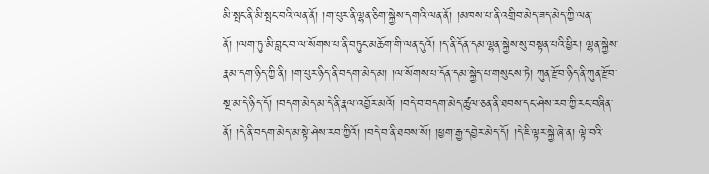མི་སྤང་ནི་མི་སྤང་བའི་ལན་ནོ། །ག་པུར་ནི་ལྷན་ཅིག་སྐྱེས་དགའི་ལན་ནོ། །མཁས་པ་ནི་འགྲིབ་མེད་ཟད་མེད་ཀྱི་ལན་ནོ། །ལག་ཏུ་མི་བླང་བ་ལ་སོགས་པ་ནི་བཏུང་མཆོག་གི་ལན་དུའོ། །ད་ནི་དོན་དམ་ལྷན་སྐྱེས་སུ་བསྟན་པའི་ཕྱིར། ལྷན་སྐྱེས་རྣམ་དག་ཉིད་ཀྱི་ནི། །ག་པུར་ཉིད་ནི་བདག་མེད་མ། །ལ་སོགས་པ་དོན་དམ་སྐྱེད་པ་གསུངས་ཏེ། ཀུན་རྫོབ་ཉིད་ནི་ཀུན་རྫོབ་སྔ་མ་དེ་ཉིད་དོ། །བདག་མེད་མ་དེ་ནི་རྣལ་འབྱོར་མའོ། །བདེ་བ་བདག་མེད་ཚུལ་ཅན་ནི་ཐབས་དང་ཤེས་རབ་ཀྱི་རང་བཞིན་ནོ། །དེ་ནི་བདག་མེད་མ་སྟེ་ཤེས་རབ་ཀྱིའོ། །བདེ་བ་ནི་ཐབས་སོ། །ཕྱག་རྒྱ་དབྱེར་མེད་དོ། །དེ་ཇི་ལྟར་སྐྱེ་ཞེ་ན། ལྟེ་བའི་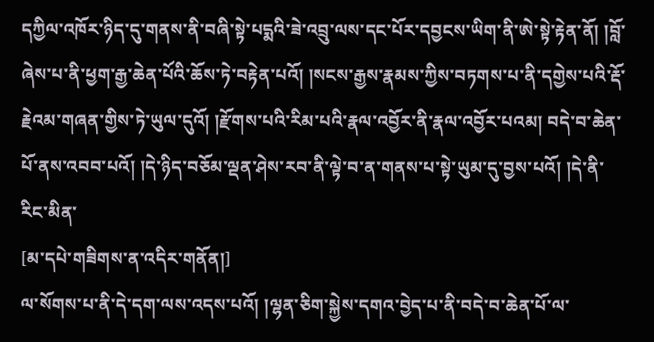དཀྱིལ་འཁོར་ཉིད་དུ་གནས་ནི་བཞི་སྟེ་པདྨའི་ཟེ་འབྲུ་ལས་དང་པོར་དབྱངས་ཡིག་ནི་ཨེ་སྟེ་རྟེན་ནོ། །བློ་ཞེས་པ་ནི་ཕྱག་རྒྱ་ཆེན་པོའི་ཆོས་ཏེ་བརྟེན་པའོ། །སངས་རྒྱས་རྣམས་ཀྱིས་བཏགས་པ་ནི་དགྱེས་པའི་རྡོ་རྗེའམ་གཞན་གྱིས་ཏེ་ཡུལ་དུའོ། །རྫོགས་པའི་རིམ་པའི་རྣལ་འབྱོར་ནི་རྣལ་འབྱོར་པའམ། བདེ་བ་ཆེན་པོ་ནས་འབབ་པའོ། །དེ་ཉིད་བཅོམ་ལྡན་ཤེས་རབ་ནི་ལྟེ་བ་ན་གནས་པ་སྟེ་ཡུམ་དུ་བྱས་པའོ། །དེ་ནི་རིང་མིན་
[མ་དཔེ་གཟིགས་ན་འདིར་གནོན།]
ལ་སོགས་པ་ནི་དེ་དག་ལས་འདས་པའོ། །ལྷན་ཅིག་སྐྱེས་དགའ་བྱེད་པ་ནི་བདེ་བ་ཆེན་པོ་ལ་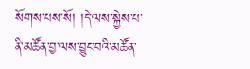སོགས་པས་སོ། །དེ་ལས་སྐྱེས་པ་ནི་མཚོན་བྱ་ལས་བྱུང་བའི་མཚོན་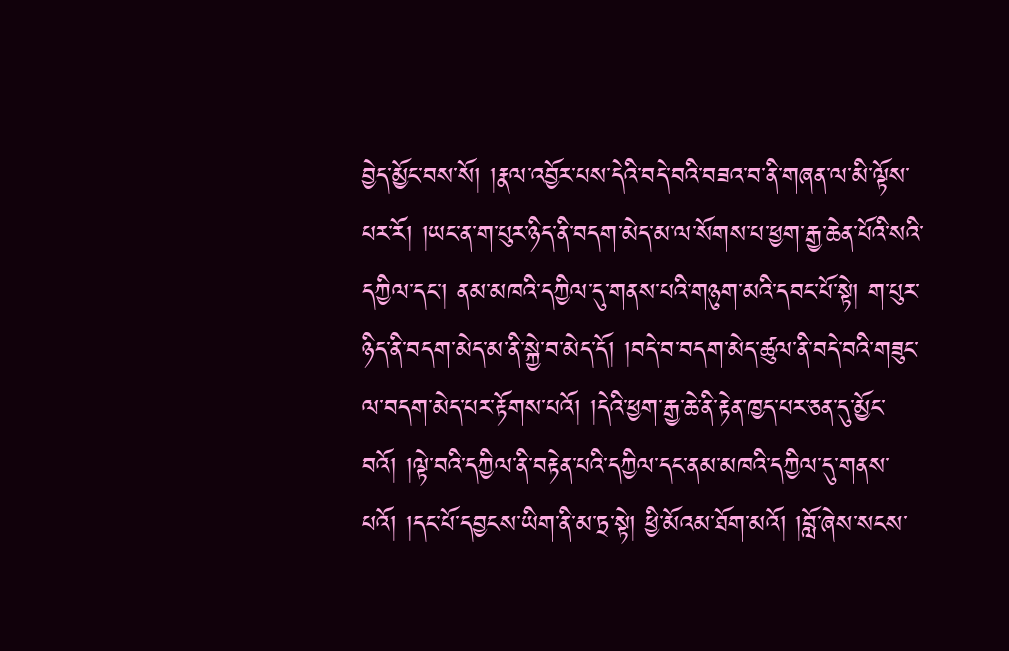བྱེད་མྱོང་བས་སོ། །རྣལ་འབྱོར་པས་དེའི་བདེ་བའི་བཟའ་བ་ནི་གཞན་ལ་མི་ལྟོས་པར་རོ། །ཡང་ན་ག་པུར་ཉིད་ནི་བདག་མེད་མ་ལ་སོགས་པ་ཕྱག་རྒྱ་ཆེན་པོའི་སའི་དཀྱིལ་དང་། ནམ་མཁའི་དཀྱིལ་དུ་གནས་པའི་གཉུག་མའི་དབང་པོ་སྟེ། ག་པུར་ཉིད་ནི་བདག་མེད་མ་ནི་སྐྱེ་བ་མེད་དོ། །བདེ་བ་བདག་མེད་ཚུལ་ནི་བདེ་བའི་གཟུང་ལ་བདག་མེད་པར་རྟོགས་པའོ། །དེའི་ཕྱག་རྒྱ་ཆེ་ནི་རྟེན་ཁྱད་པར་ཅན་དུ་མྱོང་བའོ། །ལྟེ་བའི་དཀྱིལ་ནི་བརྟེན་པའི་དཀྱིལ་དང་ནམ་མཁའི་དཀྱིལ་དུ་གནས་པའོ། །དང་པོ་དབྱངས་ཡིག་ནི་མ་ཏྲ་སྟེ། ཕྱི་མོའམ་ཐོག་མའོ། །བློ་ཞེས་སངས་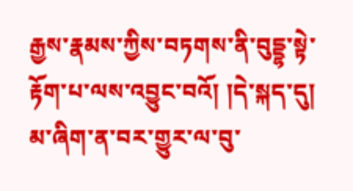རྒྱས་རྣམས་ཀྱིས་བཏགས་ནི་བུདྡྷ་སྟེ་རྟོག་པ་ལས་འབྱུང་བའོ། །དེ་སྐད་དུ། མ་ཞིག་ན་བར་གྱུར་ལ་བུ་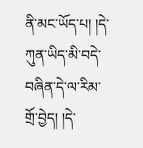ནི་མང་ཡོད་པ། །དེ་ཀུན་ཡིད་མི་བདེ་བཞིན་དེ་ལ་རིམ་གྲོ་བྱེད། །དེ་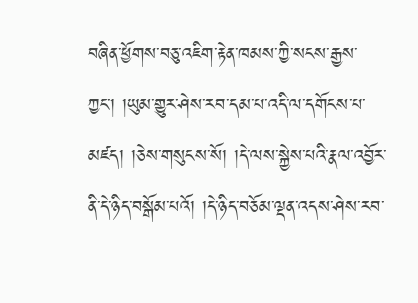བཞིན་ཕྱོགས་བཅུ་འཇིག་རྟེན་ཁམས་ཀྱི་སངས་རྒྱས་ཀྱང་། །ཡུམ་གྱུར་ཤེས་རབ་དམ་པ་འདི་ལ་དགོངས་པ་མཛད། །ཅེས་གསུངས་སོ། །དེ་ལས་སྐྱེས་པའི་རྣལ་འབྱོར་ནི་དེ་ཉིད་བསྒོམ་པའོ། །དེ་ཉིད་བཅོམ་ལྡན་འདས་ཤེས་རབ་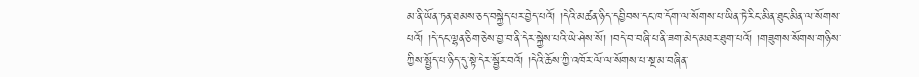མ་ནི་ཡོན་ཏན་ཐམས་ཅད་བསྐྱེད་པར་བྱེད་པའོ། །དེའི་མཚན་ཉིད་དབྱིབས་དང་ཁ་དོག་ལ་སོགས་པ་ཡིན་ཏེ་རིང་མིན་ཐུང་མིན་ལ་སོགས་པའོ། །དེ་དང་ལྷན་ཅིག་ཅེས་བྱ་བ་ནི་དེར་སྐྱེས་པའི་ཡེ་ཤེས་སོ། །བདེ་བ་བཞི་པ་ནི་ཟག་མེད་མཐར་ཐུག་པའོ། །གཟུགས་སོགས་གཉིས་ཀྱིས་སྤྱོད་པ་ཉིད་དུ་སྟེ་དེར་སྦྱོར་བའོ། །དེའི་ཆོས་ཀྱི་འཁོར་ལོ་ལ་སོགས་པ་སྔ་མ་བཞིན་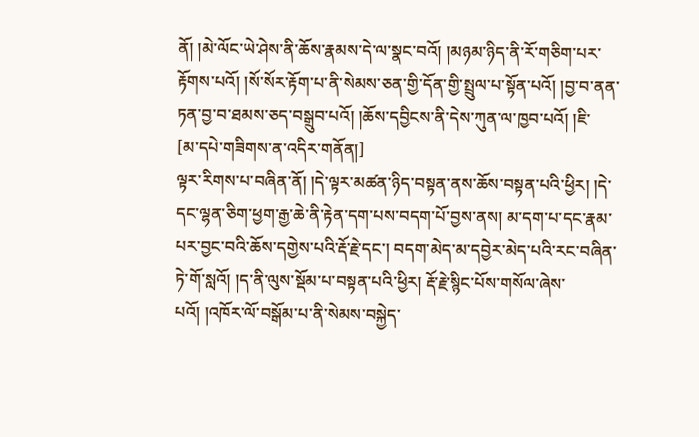ནོ། །མེ་ལོང་ཡེ་ཤེས་ནི་ཆོས་རྣམས་དེ་ལ་སྣང་བའོ། །མཉམ་ཉིད་ནི་རོ་གཅིག་པར་རྟོགས་པའོ། །སོ་སོར་རྟོག་པ་ནི་སེམས་ཅན་གྱི་དོན་གྱི་སྤྲུལ་པ་སྟོན་པའོ། །བྱ་བ་ནན་ཏན་བྱ་བ་ཐམས་ཅད་བསྒྲུབ་པའོ། །ཆོས་དབྱིངས་ནི་དེས་ཀུན་ལ་ཁྱབ་པའོ། །ཇི་
[མ་དཔེ་གཟིགས་ན་འདིར་གནོན།]
ལྟར་རིགས་པ་བཞིན་ནོ། །དེ་ལྟར་མཚན་ཉིད་བསྟན་ནས་ཆོས་བསྟན་པའི་ཕྱིར། །དེ་དང་ལྷན་ཅིག་ཕྱག་རྒྱ་ཆེ་ནི་རྟེན་དག་པས་བདག་པོ་བྱས་ནས། མ་དག་པ་དང་རྣམ་པར་བྱང་བའི་ཆོས་དགྱེས་པའི་རྡོ་རྗེ་དང་། བདག་མེད་མ་དབྱེར་མེད་པའི་རང་བཞིན་ཏེ་གོ་སླའོ། །ད་ནི་ལུས་སྡོམ་པ་བསྟན་པའི་ཕྱིར། རྡོ་རྗེ་སྙིང་པོས་གསོལ་ཞེས་པའོ། །འཁོར་ལོ་བསྒོམ་པ་ནི་སེམས་བསྐྱེད་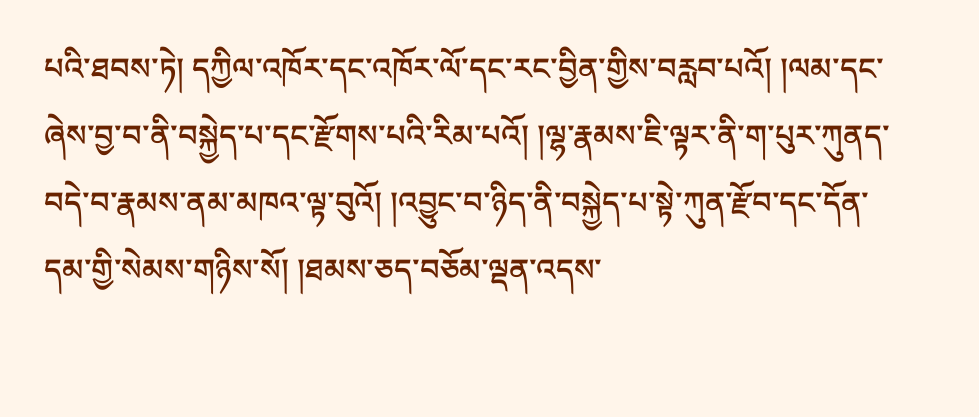པའི་ཐབས་ཏེ། དཀྱིལ་འཁོར་དང་འཁོར་ལོ་དང་རང་བྱིན་གྱིས་བརླབ་པའོ། །ལམ་དང་ཞེས་བྱ་བ་ནི་བསྐྱེད་པ་དང་རྫོགས་པའི་རིམ་པའོ། །ལྷ་རྣམས་ཇི་ལྟར་ནི་ག་པུར་ཀུནད་བདེ་བ་རྣམས་ནམ་མཁའ་ལྟ་བུའོ། །འབྱུང་བ་ཉིད་ནི་བསྐྱེད་པ་སྟེ་ཀུན་རྫོབ་དང་དོན་དམ་གྱི་སེམས་གཉིས་སོ། །ཐམས་ཅད་བཅོམ་ལྡན་འདས་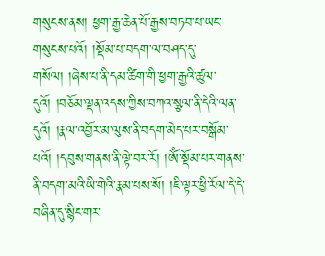གསུངས་ནས། ཕྱག་རྒྱ་ཆེན་པོ་རྒྱས་བཏབ་པ་ཡང་གསུངས་པའོ། །སྡོམ་པ་བདག་ལ་བཤད་དུ་གསོལ། །ཞེས་པ་ནི་དམ་ཚིག་གི་ཕྱག་རྒྱའི་ཚུལ་དུའོ། །བཅོམ་ལྡན་འདས་ཀྱིས་བཀའ་སྩལ་ནི་དེའི་ལན་དུའོ། །རྣལ་འབྱོར་མ་ལུས་ནི་བདག་མེད་པར་བསྒོམ་པའོ། །དབུས་གནས་ནི་ལྟེ་བར་རོ། །ཨོཾ་སྡོམ་པར་གནས་ནི་བདག་མའི་ཡི་གེའི་རྣམ་པས་སོ། །ཇི་ལྟར་ཕྱི་རོལ་དེ་དེ་བཞིན་དུ་སྙིང་གར་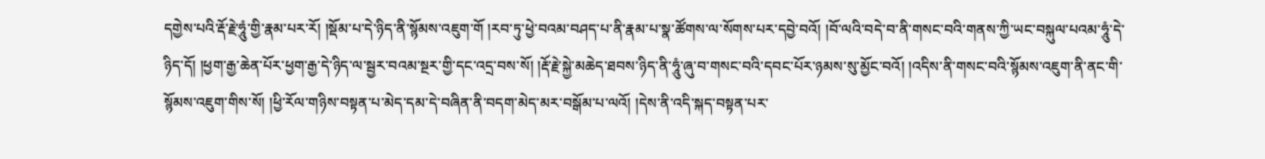དགྱེས་པའི་རྡོ་རྗེ་ཧཱུཾ་གྱི་རྣམ་པར་རོ། །སྡོམ་པ་དེ་ཉིད་ནི་སྙོམས་འཇུག་གོ །རབ་ཏུ་ཕྱེ་བའམ་བཤད་པ་ནི་རྣམ་པ་སྣ་ཚོགས་ལ་སོགས་པར་དབྱེ་བའོ། །བོ་ལའི་བདེ་བ་ནི་གསང་བའི་གནས་ཀྱི་ཡང་བསྐུལ་པའམ་ཧཱུཾ་དེ་ཉིད་དོ། །ཕྱག་རྒྱ་ཆེན་པོར་ཕྱག་རྒྱ་དེ་ཉིད་ལ་སྦྱར་བའམ་སྔར་གྱི་དང་འདྲ་བས་སོ། །རྡོ་རྗེ་སྐྱེ་མཆེད་ཐབས་ཉིད་ནི་ཧཱུཾ་ཞུ་བ་གསང་བའི་དབང་པོར་ཉམས་སུ་མྱོང་བའོ། །འདིས་ནི་གསང་བའི་སྙོམས་འཇུག་ནི་ནང་གི་སྙོམས་འཇུག་གིས་སོ། །ཕྱི་རོལ་གཉིས་བསྟན་པ་མེད་དམ་དེ་བཞིན་ནི་བདག་མེད་མར་བསྒོམ་པ་ལའོ། །དེས་ནི་འདི་སྐད་བསྟན་པར་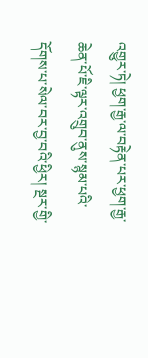འགྱུར་ཏེ། ཕྱག་རྒྱ་ལ་བརྟེན་པར་ཕྱག་རྒྱ་ཆེན་པོ་ཇི་ལྟར་འགྲུབ་ནུས་སྙམ་པའི་དོགས་པ་སེལ་བར་བྱ་བའི་ཕྱིར། སྔར་གྱི་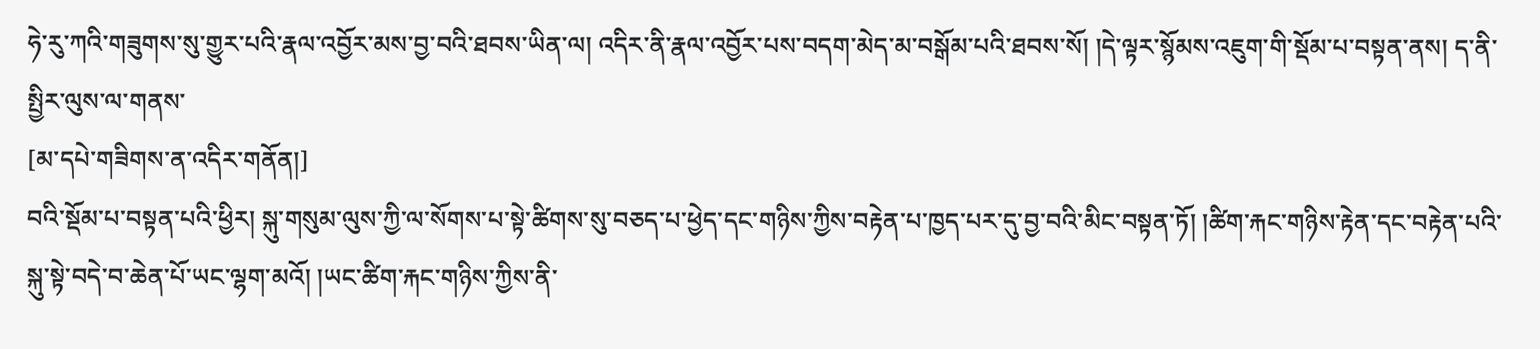ཧེ་རུ་ཀའི་གཟུགས་སུ་གྱུར་པའི་རྣལ་འབྱོར་མས་བྱ་བའི་ཐབས་ཡིན་ལ། འདིར་ནི་རྣལ་འབྱོར་པས་བདག་མེད་མ་བསྒོམ་པའི་ཐབས་སོ། །དེ་ལྟར་སྙོམས་འཇུག་གི་སྡོམ་པ་བསྟན་ནས། ད་ནི་སྤྱིར་ལུས་ལ་གནས་
[མ་དཔེ་གཟིགས་ན་འདིར་གནོན།]
བའི་སྡོམ་པ་བསྟན་པའི་ཕྱིར། སྐུ་གསུམ་ལུས་ཀྱི་ལ་སོགས་པ་སྟེ་ཚིགས་སུ་བཅད་པ་ཕྱེད་དང་གཉིས་ཀྱིས་བརྟེན་པ་ཁྱད་པར་དུ་བྱ་བའི་མིང་བསྟན་ཏོ། །ཚིག་རྐང་གཉིས་རྟེན་དང་བརྟེན་པའི་སྐུ་སྟེ་བདེ་བ་ཆེན་པོ་ཡང་ལྷག་མའོ། །ཡང་ཚིག་རྐང་གཉིས་ཀྱིས་ནི་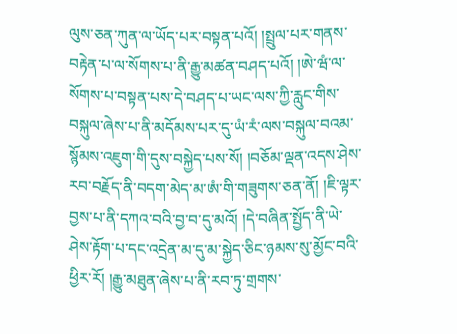ལུས་ཅན་ཀུན་ལ་ཡོད་པར་བསྟན་པའོ། །སྤྲུལ་པར་གནས་བརྟེན་པ་ལ་སོགས་པ་ནི་རྒྱུ་མཚན་བཤད་པའོ། །ཨེ་ཝཾ་ལ་སོགས་པ་བསྟན་པས་དེ་བཤད་པ་ཡང་ལས་ཀྱི་རླུང་གིས་བསྐུལ་ཞེས་པ་ནི་མདོམས་པར་དུ་ཡཾ་རཾ་ལས་བསྐུལ་བའམ་སྙོམས་འཇུག་གི་དུས་བསྐྱེད་པས་སོ། །བཅོམ་ལྡན་འདས་ཤེས་རབ་བརྗོད་ནི་བདག་མེད་མ་ཨཾ་གི་གཟུགས་ཅན་ནོ། །ཇི་ལྟར་བྱས་པ་ནི་དཀའ་བའི་བྱ་བ་དུ་མའོ། །དེ་བཞིན་སྤྱོད་ནི་ཡེ་ཤེས་རྟོག་པ་དང་འདྲེན་མ་དུ་མ་སྐྱེད་ཅིང་ཉམས་སུ་མྱོང་བའི་ཕྱིར་རོ། །རྒྱུ་མཐུན་ཞེས་པ་ནི་རབ་ཏུ་གྲགས་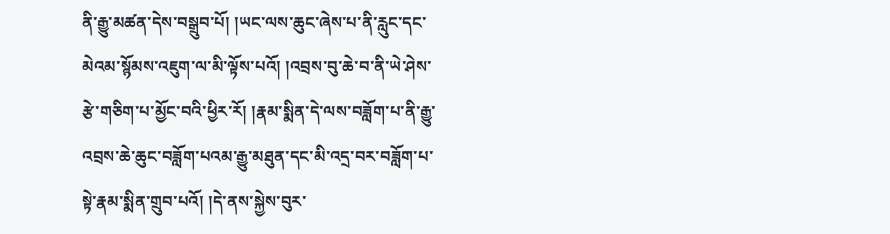ནི་རྒྱུ་མཚན་དེས་བསྒྲུབ་པོ། །ཡང་ལས་ཆུང་ཞེས་པ་ནི་རླུང་དང་མེའམ་སྙོམས་འཇུག་ལ་མི་ལྟོས་པའོ། །འབྲས་བུ་ཆེ་བ་ནི་ཡེ་ཤེས་རྩེ་གཅིག་པ་མྱོང་བའི་ཕྱིར་རོ། །རྣམ་སྨིན་དེ་ལས་བཟློག་པ་ནི་རྒྱུ་འབྲས་ཆེ་ཆུང་བཟློག་པའམ་རྒྱུ་མཐུན་དང་མི་འདྲ་བར་བཟློག་པ་སྟེ་རྣམ་སྨིན་གྲུབ་པའོ། །དེ་ནས་སྐྱེས་བུར་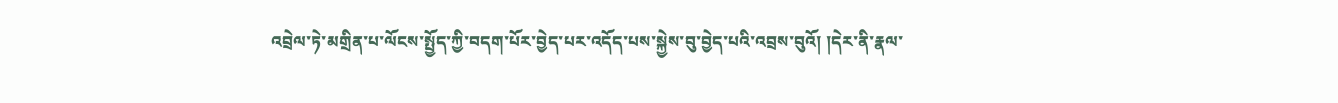འབྲེལ་ཏེ་མགྲིན་པ་ལོངས་སྤྱོད་ཀྱི་བདག་པོར་བྱེད་པར་འདོད་པས་སྐྱེས་བུ་བྱེད་པའི་འབྲས་བུའོ། །དེར་ནི་རྣལ་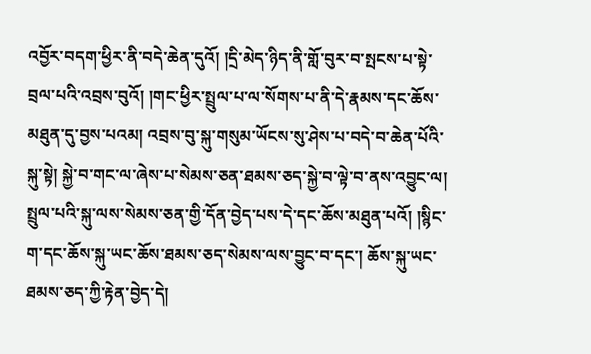འབྱོར་བདག་ཕྱིར་ནི་བདེ་ཆེན་དུའོ། །དྲི་མེད་ཉིད་ནི་གློ་བུར་བ་སྤངས་པ་སྟེ་བྲལ་པའི་འབྲས་བུའོ། །གང་ཕྱིར་སྤྲུལ་པ་ལ་སོགས་པ་ནི་དེ་རྣམས་དང་ཆོས་མཐུན་དུ་བྱས་པའམ། འབྲས་བུ་སྐུ་གསུམ་ཡོངས་སུ་ཤེས་པ་བདེ་བ་ཆེན་པོའི་སྐུ་སྟེ། སྐྱེ་བ་གང་ལ་ཞེས་པ་སེམས་ཅན་ཐམས་ཅད་སྐྱེ་བ་ལྟེ་བ་ནས་འབྱུང་ལ། སྤྲུལ་པའི་སྐུ་ལས་སེམས་ཅན་གྱི་དོན་བྱེད་པས་དེ་དང་ཆོས་མཐུན་པའོ། །སྙིང་ག་དང་ཆོས་སྐུ་ཡང་ཆོས་ཐམས་ཅད་སེམས་ལས་བྱུང་བ་དང་། ཆོས་སྐུ་ཡང་ཐམས་ཅད་ཀྱི་རྟེན་བྱེད་དེ།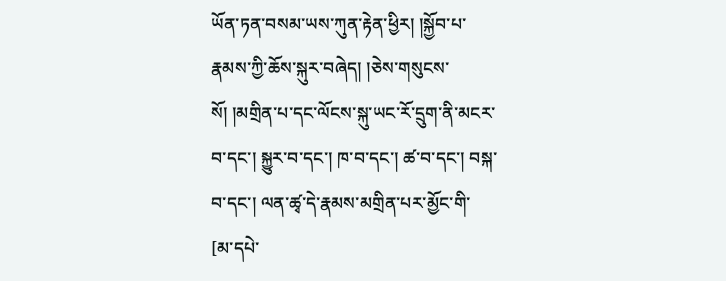ཡོན་ཏན་བསམ་ཡས་ཀུན་རྟེན་ཕྱིར། །སྐྱོབ་པ་རྣམས་ཀྱི་ཆོས་སྐུར་བཞེད། །ཅེས་གསུངས་སོ། །མགྲིན་པ་དང་ལོངས་སྐུ་ཡང་རོ་དྲུག་ནི་མངར་བ་དང་། སྐྱུར་བ་དང་། ཁ་བ་དང་། ཚ་བ་དང་། བསྐ་བ་དང་། ལན་ཚྭ་དེ་རྣམས་མགྲིན་པར་མྱོང་གི་
[མ་དཔེ་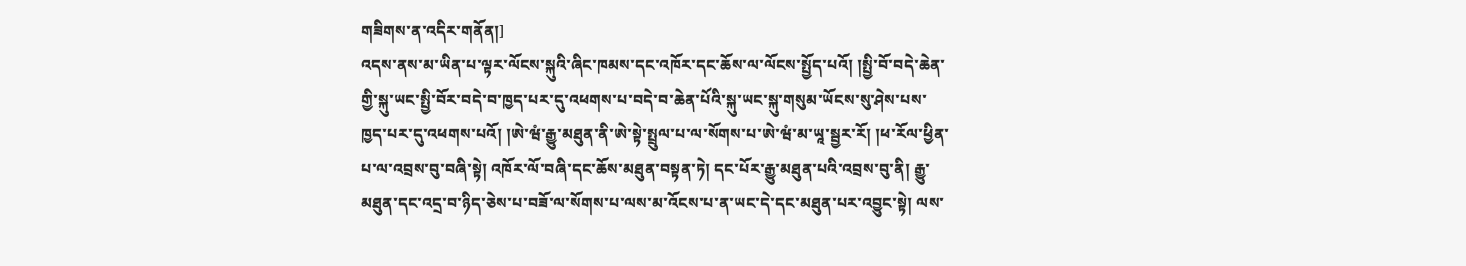གཟིགས་ན་འདིར་གནོན།]
འདས་ནས་མ་ཡིན་པ་ལྟར་ལོངས་སྐུའི་ཞིང་ཁམས་དང་འཁོར་དང་ཆོས་ལ་ལོངས་སྤྱོད་པའོ། །སྤྱི་བོ་བདེ་ཆེན་གྱི་སྐུ་ཡང་སྤྱི་བོར་བདེ་བ་ཁྱད་པར་དུ་འཕགས་པ་བདེ་བ་ཆེན་པོའི་སྐུ་ཡང་སྐུ་གསུམ་ཡོངས་སུ་ཤེས་པས་ཁྱད་པར་དུ་འཕགས་པའོ། །ཨེ་ཝཾ་རྒྱུ་མཐུན་ནི་ཨེ་སྟེ་སྤྲུལ་པ་ལ་སོགས་པ་ཨེ་ཝཾ་མ་ཡཱ་སྦྱར་རོ། །ཕ་རོལ་ཕྱིན་པ་ལ་འབྲས་བུ་བཞི་སྟེ། འཁོར་ལོ་བཞི་དང་ཆོས་མཐུན་བསྟན་ཏེ། དང་པོར་རྒྱུ་མཐུན་པའི་འབྲས་བུ་ནི། རྒྱུ་མཐུན་དང་འདྲ་བ་ཉིད་ཅེས་པ་བཟོ་ལ་སོགས་པ་ལས་མ་འོངས་པ་ན་ཡང་དེ་དང་མཐུན་པར་འབྱུང་སྟེ། ལས་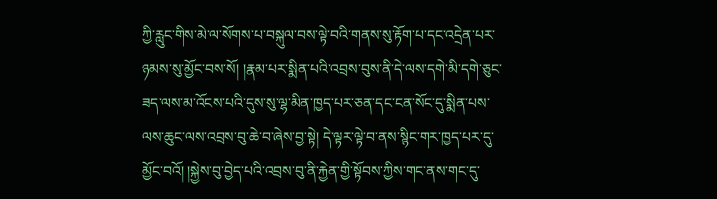ཀྱི་རླུང་གིས་མེ་ལ་སོགས་པ་བསྐུལ་བས་ལྟེ་བའི་གནས་སུ་རྟོག་པ་དང་འདྲེན་པར་ཉམས་སུ་མྱོང་བས་སོ། །རྣམ་པར་སྨིན་པའི་འབྲས་བུས་ནི་དེ་ལས་དགེ་མི་དགེ་ཅུང་ཟད་ལས་མ་འོངས་པའི་དུས་སུ་ལྷ་མིན་ཁྱད་པར་ཅན་དང་ངན་སོང་དུ་སྨིན་པས་ལས་ཆུང་ལས་འབྲས་བུ་ཆེ་བ་ཞེས་བྱ་སྟེ། དེ་ལྟར་ལྟེ་བ་ནས་སྙིང་གར་ཁྱད་པར་དུ་མྱོང་བའོ། །སྐྱེས་བུ་བྱེད་པའི་འབྲས་བུ་ནི་རྐྱེན་གྱི་སྟོབས་ཀྱིས་གང་ནས་གང་དུ་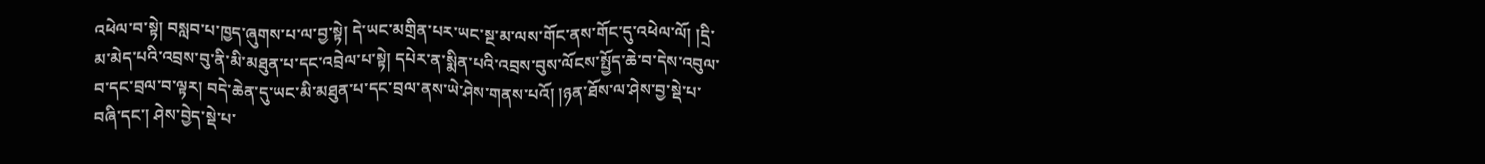འཕེལ་བ་སྟེ། བསླབ་པ་ཁྱད་ཞུགས་པ་ལ་བྱ་སྟེ། དེ་ཡང་མགྲིན་པར་ཡང་སྔ་མ་ལས་གོང་ནས་གོང་དུ་འཕེལ་ལོ། །དྲི་མ་མེད་པའི་འབྲས་བུ་ནི་མི་མཐུན་པ་དང་འབྲེལ་པ་སྟེ། དཔེར་ན་སྨིན་པའི་འབྲས་བུས་ལོངས་སྤྱོད་ཆེ་བ་དེས་འབུལ་བ་དང་བྲལ་བ་ལྟར། བདེ་ཆེན་དུ་ཡང་མི་མཐུན་པ་དང་བྲལ་ནས་ཡེ་ཤེས་གནས་པའོ། །ཉན་ཐོས་ལ་ཤེས་བྱ་སྡེ་པ་བཞི་དང་། ཤེས་བྱེད་སྡེ་པ་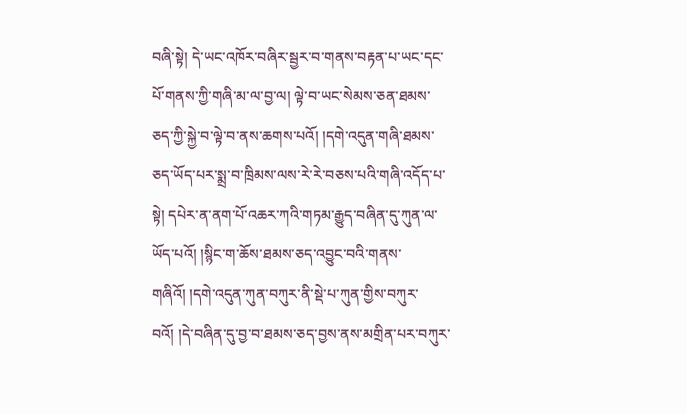བཞི་སྟེ། དེ་ཡང་འཁོར་བཞིར་སྦྱར་བ་གནས་བརྟན་པ་ཡང་དང་པོ་གནས་ཀྱི་གཞི་མ་ལ་བྱ་ལ། ལྟེ་བ་ཡང་སེམས་ཅན་ཐམས་ཅད་ཀྱི་སྐྱེ་བ་ལྟེ་བ་ནས་ཆགས་པའོ། །དགེ་འདུན་གཞི་ཐམས་ཅད་ཡོད་པར་སྨྲ་བ་ཁྲིམས་ལས་རེ་རེ་བཅས་པའི་གཞི་འདོད་པ་སྟེ། དཔེར་ན་ནག་པོ་འཆར་ཀའི་གཏམ་རྒྱུད་བཞིན་དུ་ཀུན་ལ་ཡོད་པའོ། །སྙིང་ག་ཆོས་ཐམས་ཅད་འབྱུང་བའི་གནས་གཞིའོ། །དགེ་འདུན་ཀུན་བཀུར་ནི་སྡེ་པ་ཀུན་གྱིས་བཀུར་བའོ། །དེ་བཞིན་དུ་བྱ་བ་ཐམས་ཅད་བྱས་ནས་མགྲིན་པར་བཀུར་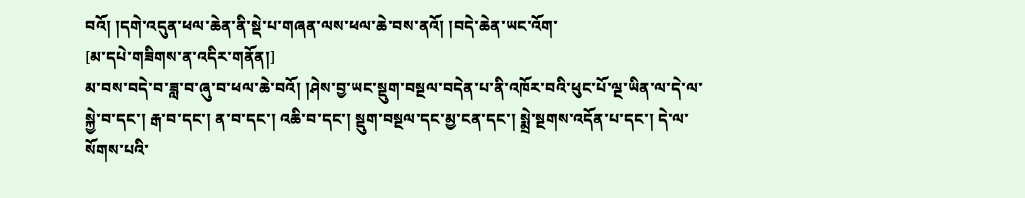བའོ། །དགེ་འདུན་ཕལ་ཆེན་ནི་སྡེ་པ་གཞན་ལས་ཕལ་ཆེ་བས་ནའོ། །བདེ་ཆེན་ཡང་འོག་
[མ་དཔེ་གཟིགས་ན་འདིར་གནོན།]
མ་བས་བདེ་བ་ཟླ་བ་ཞུ་བ་ཕལ་ཆེ་བའོ། །ཤེས་བྱ་ཡང་སྡུག་བསྔལ་བདེན་པ་ནི་འཁོར་བའི་ཕུང་པོ་ལྔ་ཡིན་ལ་དེ་ལ་སྐྱེ་བ་དང་། རྒ་བ་དང་། ན་བ་དང་། འཆི་བ་དང་། སྡུག་བསྔལ་དང་མྱ་ངན་དང་། སྨྲེ་སྔགས་འདོན་པ་དང་། དེ་ལ་སོགས་པའི་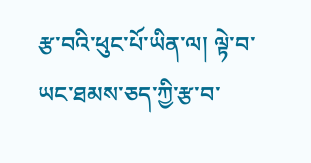རྩ་བའི་ཕུང་པོ་ཡིན་ལ། ལྟེ་བ་ཡང་ཐམས་ཅད་ཀྱི་རྩ་བ་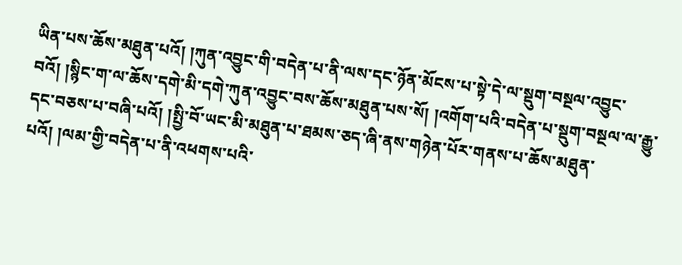ཡིན་པས་ཆོས་མཐུན་པའོ། །ཀུན་འབྱུང་གི་བདེན་པ་ནི་ལས་དང་ཉོན་མོངས་པ་སྟེ་དེ་ལ་སྡུག་བསྔལ་འབྱུང་བའོ། །སྙིང་ག་ལ་ཆོས་དགེ་མི་དགེ་ཀུན་འབྱུང་བས་ཆོས་མཐུན་པས་སོ། །འགོག་པའི་བདེན་པ་སྡུག་བསྔལ་ལ་རྒྱུ་དང་བཅས་པ་བཞི་པའོ། །སྤྱི་བོ་ཡང་མི་མཐུན་པ་ཐམས་ཅད་ཞི་ནས་གཉེན་པོར་གནས་པ་ཆོས་མཐུན་པའོ། །ལམ་གྱི་བདེན་པ་ནི་འཕགས་པའི་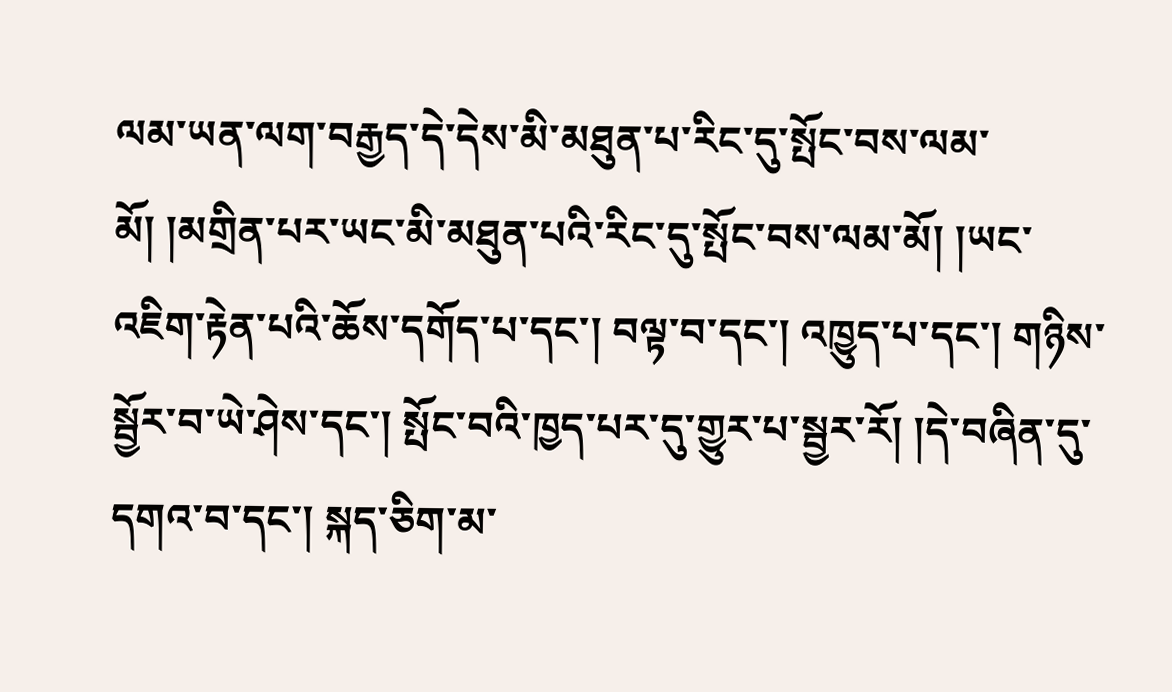ལམ་ཡན་ལག་བརྒྱད་དེ་དེས་མི་མཐུན་པ་རིང་དུ་སྤོང་བས་ལམ་མོ། །མགྲིན་པར་ཡང་མི་མཐུན་པའི་རིང་དུ་སྤོང་བས་ལམ་མོ། །ཡང་འཇིག་རྟེན་པའི་ཆོས་དགོད་པ་དང་། བལྟ་བ་དང་། འཁྱུད་པ་དང་། གཉིས་སྦྱོར་བ་ཡེ་ཤེས་དང་། སྤོང་བའི་ཁྱད་པར་དུ་གྱུར་པ་སྦྱར་རོ། །དེ་བཞིན་དུ་དགའ་བ་དང་། སྐད་ཅིག་མ་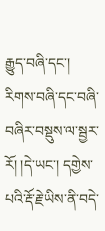རྒྱུད་བཞི་དང་། རིགས་བཞི་དང་བཞི་བཞིར་བསྡུས་ལ་སྦྱར་རོ། །དེ་ཡང་། དགྱེས་པའི་རྡོ་རྗེ་ཡིས་ནི་བདེ་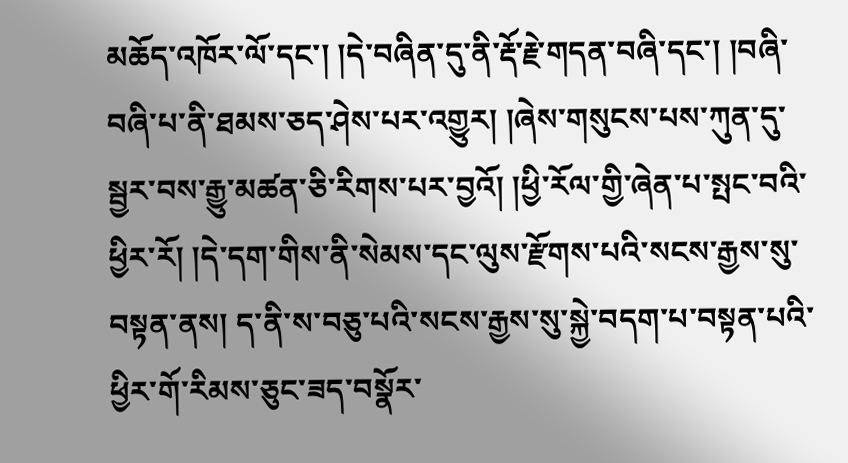མཆོད་འཁོར་ལོ་དང་། །དེ་བཞིན་དུ་ནི་རྡོ་རྗེ་གདན་བཞི་དང་། །བཞི་བཞི་པ་ནི་ཐམས་ཅད་ཤེས་པར་འགྱུར། །ཞེས་གསུངས་པས་ཀུན་དུ་སྦྱར་བས་རྒྱུ་མཚན་ཅི་རིགས་པར་བྱའོ། །ཕྱི་རོལ་གྱི་ཞེན་པ་སྤང་བའི་ཕྱིར་རོ། །དེ་དག་གིས་ནི་སེམས་དང་ལུས་རྫོགས་པའི་སངས་རྒྱས་སུ་བསྟན་ནས། ད་ནི་ས་བཅུ་པའི་སངས་རྒྱས་སུ་སྐྱེ་བདག་པ་བསྟན་པའི་ཕྱིར་གོ་རིམས་ཅུང་ཟད་བསྣོར་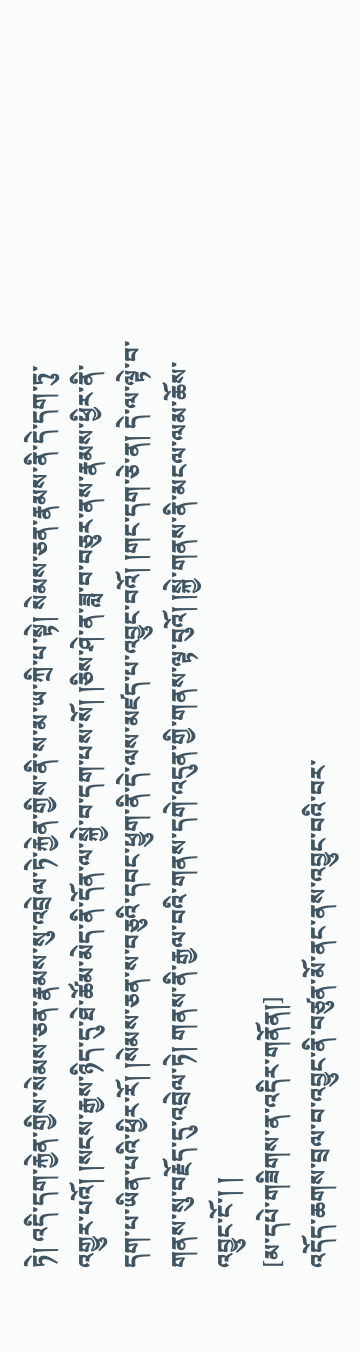ཏེ། འདི་དག་རྐྱེན་གྱིས་སེམས་ཅན་རྣམས་སུ་འབྲེལ་ཏེ་རྐྱེན་གྱིས་ནི་ས་མ་ཡ་ཀྲི་པ་སྟེ། སེམས་ཅན་རྣམས་ནི་དེ་དག་ཏུ་འགྱུར་པའོ། །སངས་རྒྱས་ཉིད་དུ་ཐེ་ཚོམ་མེད་ནི་དོན་ལ་སྐྱེ་བ་དག་པས་སོ། །ཅིས་ཤེ་ན་ཟླ་བ་བཅུར་ནས་རྣམས་ཕྱིར་ནི་དག་པ་ཡིན་པའི་ཕྱིར་རོ། །སེམས་ཅན་ས་བཅུའི་དབང་ཕྱུག་ནི་དེ་ལས་མཛད་པ་འབྱུང་བའོ། །གང་དག་ཅེ་ན། དེ་ལ་ལྟེ་བ་གནས་སུ་བརྗོད་དུ་འབྲེལ་ཏེ། གནས་ནི་རྒྱལ་བའི་གནས་དགེ་འདུན་གྱི་གནས་ལྟ་བུའོ། །སྐྱེ་གནས་ནི་མངལ་ལམ་ཆོས་འབྱུང་ངོ་། །
[མ་དཔེ་གཟིགས་ན་འདིར་གནོན།]
འདོད་ཆགས་བྲལ་བ་འབྱུང་ནི་བཙུན་མོ་ནང་ནས་འབྱུང་བའི་བར་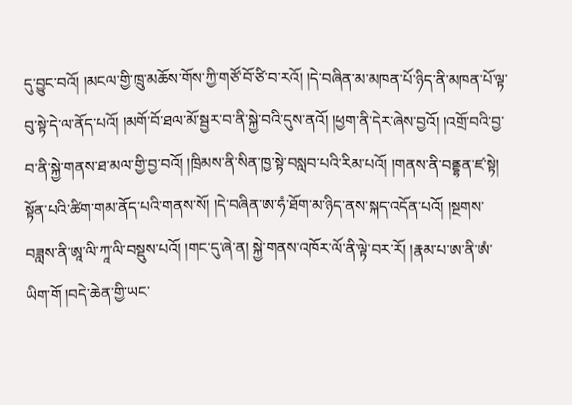དུ་བྱུང་བའོ། །མངལ་གྱི་ཁྲུ་མཆོས་གོས་ཀྱི་གཙོ་བོ་ཙི་བ་རའོ། །དེ་བཞིན་མ་མཁན་པོ་ཉིད་ནི་མཁན་པོ་ལྟ་བུ་སྟེ་དེ་ལ་ནོད་པའོ། །མགོ་བོ་ཐལ་མོ་སྦྱར་བ་ནི་སྐྱེ་བའི་དུས་ནའོ། །ཕྱག་ནི་དེར་ཞེས་བྱའོ། །འགྲོ་བའི་བྱ་བ་ནི་སྐྱེ་གནས་ཐ་མལ་གྱི་བྱ་བའོ། །ཁྲིམས་ནི་སིན་ཁྱ་སྟེ་བསླབ་པའི་རིམ་པའོ། །གནས་ནི་བནྡྷན་ཛ་སྟེ། སྟོན་པའི་ཚིག་གམ་ནོད་པའི་གནས་སོ། །དེ་བཞིན་ཨ་ཧཾ་ཐོག་མ་ཉིད་ནས་སྐད་འདོན་པའོ། །སྔགས་བཟླས་ནི་ཨཱ་ལི་ཀཱ་ལི་བསྡུས་པའོ། །གང་དུ་ཞེ་ན། སྐྱེ་གནས་འཁོར་ལོ་ནི་ལྟེ་བར་རོ། །རྣམ་པ་ཨ་ནི་ཨཾ་ཡིག་གོ །བདེ་ཆེན་གྱི་ཡང་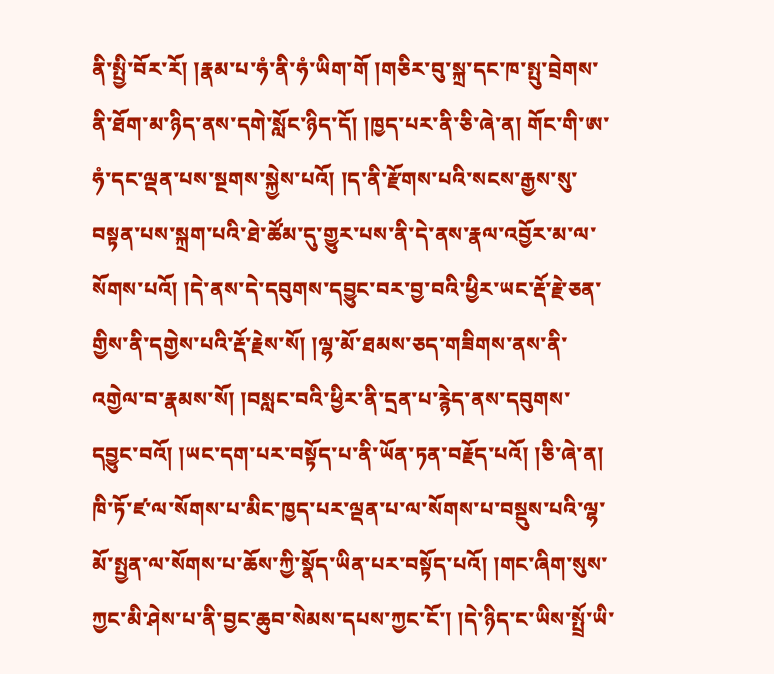ནི་སྤྱི་བོར་རོ། །རྣམ་པ་ཧཾ་ནི་ཧཾ་ཡིག་གོ །གཅིར་བུ་སྐྲ་དང་ཁ་སྤུ་བྲེགས་ནི་ཐོག་མ་ཉིད་ནས་དགེ་སློང་ཉིད་དོ། །ཁྱད་པར་ནི་ཅི་ཞེ་ན། གོང་གི་ཨ་ཧཾ་དང་ལྡན་པས་སྔགས་སྐྱེས་པའོ། །ད་ནི་རྫོགས་པའི་སངས་རྒྱས་སུ་བསྟན་པས་སྐྲག་པའི་ཐེ་ཚོམ་དུ་གྱུར་པས་ནི་དེ་ནས་རྣལ་འབྱོར་མ་ལ་སོགས་པའོ། །དེ་ནས་དེ་དབུགས་དབྱུང་བར་བྱ་བའི་ཕྱིར་ཡང་རྡོ་རྗེ་ཅན་གྱིས་ནི་དགྱེས་པའི་རྡོ་རྗེས་སོ། །ལྷ་མོ་ཐམས་ཅད་གཟིགས་ནས་ནི་འགྱེལ་བ་རྣམས་སོ། །བསླང་བའི་ཕྱིར་ནི་དྲན་པ་རྙེད་ནས་དབུགས་དབྱུང་བའོ། །ཡང་དག་པར་བསྟོད་པ་ནི་ཡོན་ཏན་བརྗོད་པའོ། །ཅི་ཞེ་ན། ཁི་ཏོ་ཛ་ལ་སོགས་པ་མིང་ཁྱད་པར་ལྡན་པ་ལ་སོགས་པ་བསྡུས་པའི་ལྷ་མོ་སྤྱན་ལ་སོགས་པ་ཆོས་ཀྱི་སྣོད་ཡིན་པར་བསྟོད་པའོ། །གང་ཞིག་སུས་ཀྱང་མི་ཤེས་པ་ནི་བྱང་ཆུབ་སེམས་དཔས་ཀྱང་ངོ་། །དེ་ཉིད་ང་ཡིས་སྤྲོ་ཡི་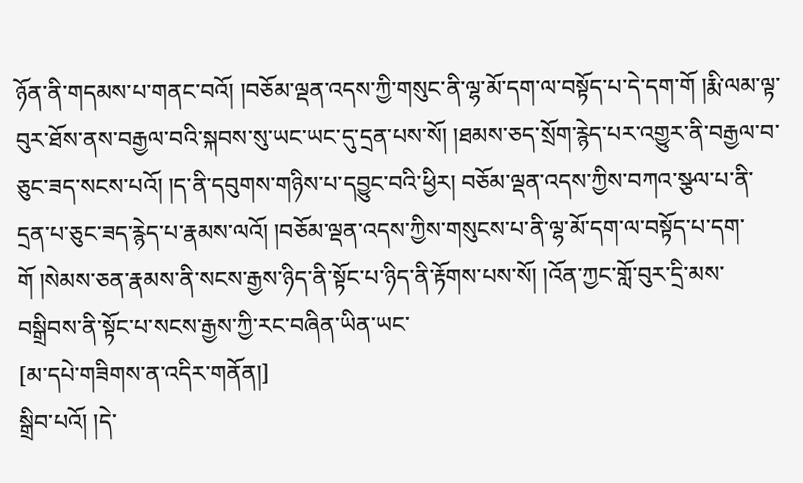ཉོན་ནི་གདམས་པ་གནང་བའོ། །བཅོམ་ལྡན་འདས་ཀྱི་གསུང་ནི་ལྷ་མོ་དག་ལ་བསྟོད་པ་དེ་དག་གོ །རྨི་ལམ་ལྟ་བུར་ཐོས་ནས་བརྒྱལ་བའི་སྐབས་སུ་ཡང་ཡང་དུ་དྲན་པས་སོ། །ཐམས་ཅད་སྲོག་རྙེད་པར་འགྱུར་ནི་བརྒྱལ་བ་ཅུང་ཟད་སངས་པའོ། །ད་ནི་དབུགས་གཉིས་པ་དབྱུང་བའི་ཕྱིར། བཅོམ་ལྡན་འདས་ཀྱིས་བཀའ་སྩལ་པ་ནི་དྲན་པ་ཅུང་ཟད་རྙེད་པ་རྣམས་ལའོ། །བཅོམ་ལྡན་འདས་ཀྱིས་གསུངས་པ་ནི་ལྷ་མོ་དག་ལ་བསྟོད་པ་དག་གོ །སེམས་ཅན་རྣམས་ནི་སངས་རྒྱས་ཉིད་ནི་སྟོང་པ་ཉིད་ནི་རྟོགས་པས་སོ། །འོན་ཀྱང་གློ་བུར་དྲི་མས་བསྒྲིབས་ནི་སྟོང་པ་སངས་རྒྱས་ཀྱི་རང་བཞིན་ཡིན་ཡང་
[མ་དཔེ་གཟིགས་ན་འདིར་གནོན།]
སྒྲིབ་པའོ། །དེ་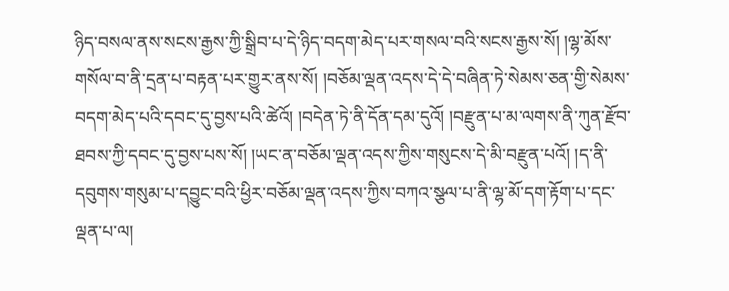ཉིད་བསལ་ནས་སངས་རྒྱས་ཀྱི་སྒྲིབ་པ་དེ་ཉིད་བདག་མེད་པར་གསལ་བའི་སངས་རྒྱས་སོ། །ལྷ་མོས་གསོལ་བ་ནི་དྲན་པ་བརྟན་པར་གྱུར་ནས་སོ། །བཅོམ་ལྡན་འདས་དེ་དེ་བཞིན་ཏེ་སེམས་ཅན་གྱི་སེམས་བདག་མེད་པའི་དབང་དུ་བྱས་པའི་ཚེའོ། །བདེན་ཏེ་ནི་དོན་དམ་དུའོ། །བརྫུན་པ་མ་ལགས་ནི་ཀུན་རྫོབ་ཐབས་ཀྱི་དབང་དུ་བྱས་པས་སོ། །ཡང་ན་བཅོམ་ལྡན་འདས་ཀྱིས་གསུངས་དེ་མི་བརྫུན་པའོ། །ད་ནི་དབུགས་གསུམ་པ་དབྱུང་བའི་ཕྱིར་བཅོམ་ལྡན་འདས་ཀྱིས་བཀའ་སྩལ་པ་ནི་ལྷ་མོ་དག་རྟོག་པ་དང་ལྡན་པ་ལ།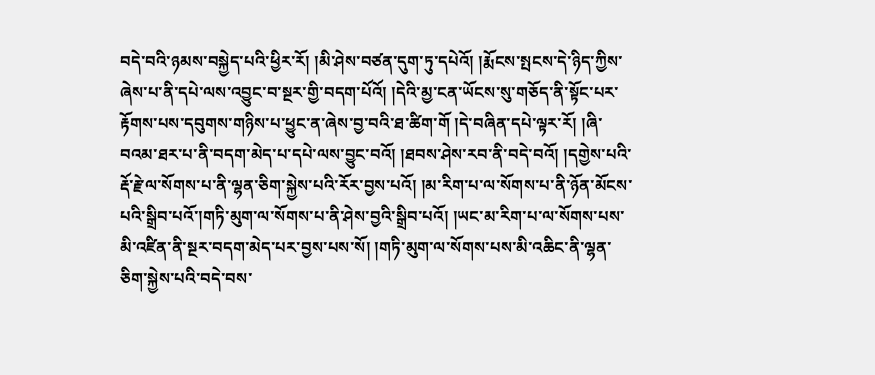བདེ་བའི་ཉམས་བསྐྱེད་པའི་ཕྱིར་རོ། །མི་ཤེས་བཙན་དུག་ཏུ་དཔེའོ། །རྨོངས་སྤངས་དེ་ཉིད་ཀྱིས་ཞེས་པ་ནི་དཔེ་ལས་འབྱུང་བ་སྔར་གྱི་བདག་པོའོ། །དེའི་མྱ་ངན་ཡོངས་སུ་གཅོད་ནི་སྟོང་པར་རྟོགས་པས་དབུགས་གཉིས་པ་ཕྱུང་ན་ཞེས་བྱ་བའི་ཐ་ཚིག་གོ །དེ་བཞིན་དཔེ་ལྟར་རོ། །ཞི་བའམ་ཐར་པ་ནི་བདག་མེད་པ་དཔེ་ལས་བྱུང་བའོ། །ཐབས་ཤེས་རབ་ནི་བདེ་བའོ། །དགྱེས་པའི་རྡོ་རྗེ་ལ་སོགས་པ་ནི་ལྷན་ཅིག་སྐྱེས་པའི་རོར་བྱས་པའོ། །མ་རིག་པ་ལ་སོགས་པ་ནི་ཉོན་མོངས་པའི་སྒྲིབ་པའོ་།གཏི་མུག་ལ་སོགས་པ་ནི་ཤེས་བྱའི་སྒྲིབ་པའོ། །ཡང་མ་རིག་པ་ལ་སོགས་པས་མི་འཛིན་ནི་སྔར་བདག་མེད་པར་བྱས་པས་སོ། །གཏི་མུག་ལ་སོགས་པས་མི་འཆིང་ནི་ལྷན་ཅིག་སྐྱེས་པའི་བདེ་བས་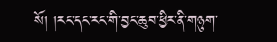སོ། །རང་དང་རང་གི་བྱང་ཆུབ་ཕྱིར་ནི་གཉུག་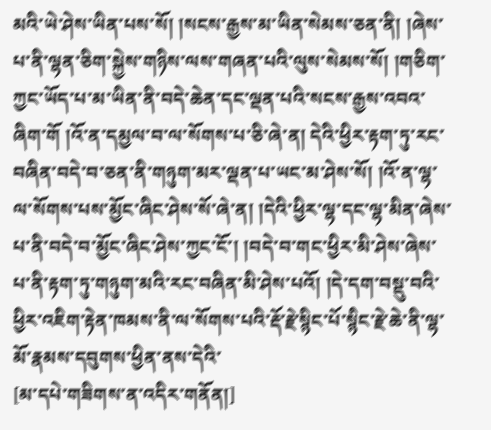མའི་ཡེ་ཤེས་ཡིན་པས་སོ། །སངས་རྒྱས་མ་ཡིན་སེམས་ཅན་ནི། །ཞེས་པ་ནི་ལྷན་ཅིག་སྐྱེས་གཉིས་ལས་གཞན་པའི་ལུས་སེམས་སོ། །གཅིག་ཀྱང་ཡོད་པ་མ་ཡིན་ནི་བདེ་ཆེན་དང་ལྡན་པའི་སངས་རྒྱས་འབའ་ཞིག་གོ །འོ་ན་དམྱལ་བ་ལ་སོགས་པ་ཅི་ཞེ་ན། དེའི་ཕྱིར་རྟག་ཏུ་རང་བཞིན་བདེ་བ་ཅན་ནི་གཉུག་མར་ལྡན་པ་ཡང་མ་ཤེས་སོ། །འོ་ན་ལྷ་ལ་སོགས་པས་མྱོང་ཞིང་ཤེས་སོ་ཞེ་ན། །དེའི་ཕྱིར་ལྷ་དང་ལྷ་མིན་ཞེས་པ་ནི་བདེ་བ་མྱོང་ཞིང་ཤེས་ཀྱང་ངོ་། །བདེ་བ་གང་ཕྱིར་མི་ཤེས་ཞེས་པ་ནི་རྟག་ཏུ་གཉུག་མའི་རང་བཞིན་མི་ཤེས་པའོ། །དེ་དག་བསྡུ་བའི་ཕྱིར་འཇིག་རྟེན་ཁམས་ནི་ལ་སོགས་པའི་རྡོ་རྗེ་སྙིང་པོ་སྙིང་རྗེ་ཆེ་ནི་ལྷ་མོ་རྣམས་དབུགས་ཕྱིན་ནས་དེའི་
[མ་དཔེ་གཟིགས་ན་འདིར་གནོན།]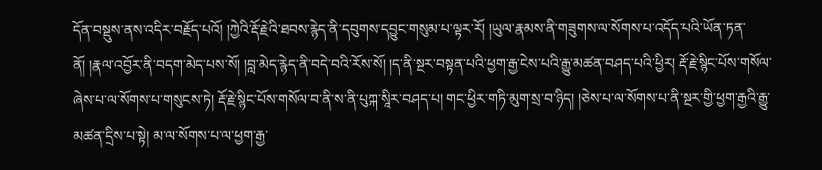དོན་བསྡུས་ནས་འདིར་བརྗོད་པའོ། །ཀྱེའི་རྡོ་རྗེའི་ཐབས་རྙེད་ནི་དབུགས་དབྱུང་གསུམ་པ་ལྟར་རོ། །ཡུལ་རྣམས་ནི་གཟུགས་ལ་སོགས་པ་འདོད་པའི་ཡོན་ཏན་ནོ། །རྣལ་འབྱོར་ནི་བདག་མེད་པས་སོ། །བླ་མེད་རྙེད་ནི་བདེ་བའི་རོས་སོ། །ད་ནི་སྔར་བསྟན་པའི་ཕྱག་རྒྱ་ངེས་པའི་རྒྱུ་མཚན་བཤད་པའི་ཕྱིར། རྡོ་རྗེ་སྙིང་པོས་གསོལ་ཞེས་པ་ལ་སོགས་པ་གསུངས་ཏེ། རྡོ་རྗེ་སྙིང་པོས་གསོལ་བ་ནི་ས་ནི་པུཀྐ་སཱིར་བཤད་པ། གང་ཕྱིར་གཏི་མུག་སྲ་བ་ཉིད། །ཅེས་པ་ལ་སོགས་པ་ནི་སྔར་གྱི་ཕྱག་རྒྱའི་རྒྱུ་མཚན་དྲིས་པ་སྟེ། མ་ལ་སོགས་པ་ལ་ཕྱག་རྒྱ་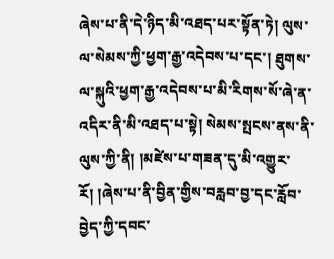ཞེས་པ་ནི་དེ་ཉིད་མི་འཐད་པར་སྟོན་ཏེ། ལུས་ལ་སེམས་ཀྱི་ཕྱག་རྒྱ་འདེབས་པ་དང་། ཐུགས་ལ་སྐུའི་ཕྱག་རྒྱ་འདེབས་པ་མི་རིགས་སོ་ཞེ་ན་འདིར་ནི་མི་འཐད་པ་སྟེ། སེམས་སྤངས་ནས་ནི་ལུས་ཀྱི་ནི། །མཛེས་པ་གཟན་དུ་མི་འགྱུར་རོ། །ཞེས་པ་ནི་བྱིན་གྱིས་བརླབ་བྱ་དང་རློབ་བྱེད་ཀྱི་དབང་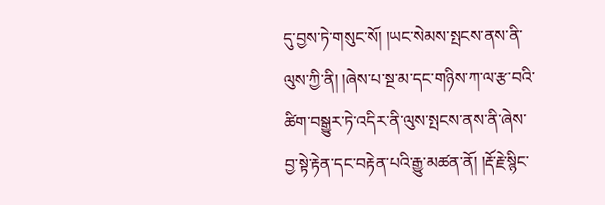དུ་བྱས་ཏེ་གསུང་སོ། །ཡང་སེམས་སྤངས་ནས་ནི་ལུས་ཀྱི་ནི། །ཞེས་པ་སྔ་མ་དང་གཉིས་ཀ་ལ་རྩ་བའི་ཚིག་བསྒྱུར་ཏེ་འདིར་ནི་ལུས་སྤངས་ནས་ནི་ཞེས་བྱ་སྟེ་རྟེན་དང་བརྟེན་པའི་རྒྱུ་མཚན་ནོ། །རྡོ་རྗེ་སྙིང་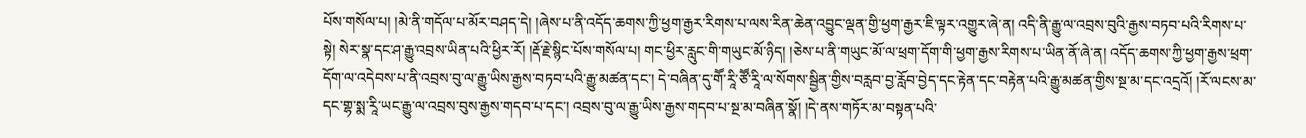པོས་གསོལ་པ། །མེ་ནི་གདོལ་པ་མོར་བཤད་དེ། །ཞེས་པ་ནི་འདོད་ཆགས་ཀྱི་ཕྱག་རྒྱར་རིགས་པ་ལས་རིན་ཆེན་འབྱུང་ལྡན་གྱི་ཕྱག་རྒྱར་ཇི་ལྟར་འགྱུར་ཞེ་ན། འདི་ནི་རྒྱུ་ལ་འབྲས་བུའི་རྒྱས་བཏབ་པའི་རིགས་པ་སྟེ། སེར་སྣ་དང་ཤ་རྒྱུ་འབྲས་ཡིན་པའི་ཕྱིར་རོ། །རྡོ་རྗེ་སྙིང་པོས་གསོལ་པ། གང་ཕྱིར་རླུང་གི་གཡུང་མོ་ཉིད། །ཅེས་པ་ནི་གཡུང་མོ་ལ་ཕྲག་དོག་གི་ཕྱག་རྒྱས་རིགས་པ་ཡིན་ནོ་ཞེ་ན། འདོད་ཆགས་ཀྱི་ཕྱག་རྒྱས་ཕྲག་དོག་ལ་འདེབས་པ་ནི་འབྲས་བུ་ལ་རྒྱུ་ཡིས་རྒྱས་བཏབ་པའི་རྒྱུ་མཚན་དང་། དེ་བཞིན་དུ་གཽ་རཱི་ཙཽ་རཱི་ལ་སོགས་སྦྱིན་གྱིས་བརླབ་བྱ་རློབ་བྱེད་དང་རྟེན་དང་བརྟེན་པའི་རྒྱུ་མཚན་གྱིས་སྔ་མ་དང་འདྲའོ། །རོ་ལངས་མ་དང་གྷ་སྨ་རཱི་ཡང་རྒྱུ་ལ་འབྲས་བུས་རྒྱས་གདབ་པ་དང་། འབྲས་བུ་ལ་རྒྱུ་ཡིས་རྒྱས་གདབ་པ་སྔ་མ་བཞིན་སྣོ། །དེ་ནས་གཏོར་མ་བསྟན་པའི་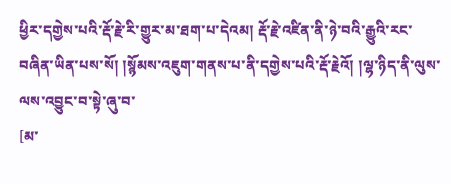ཕྱིར་དགྱེས་པའི་རྡོ་རྗེ་རི་གྱུར་མ་ཐག་པ་དེའམ། རྡོ་རྗེ་འཛིན་ནི་ཉེ་བའི་རྒྱུའི་རང་བཞིན་ཡིན་པས་སོ། །སྙོམས་འཇུག་གནས་པ་ནི་དགྱེས་པའི་རྡོ་རྗེའོ། །ལྷ་ཉིད་ནི་ལུས་ལས་འབྱུང་བ་སྟེ་ཞུ་བ་
[མ་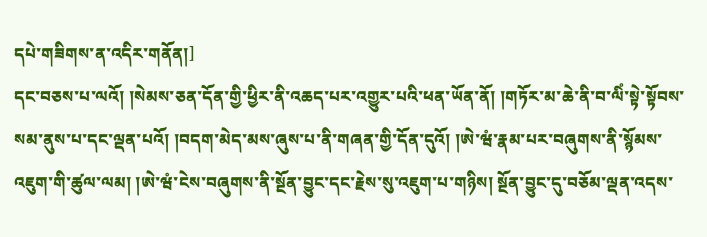དཔེ་གཟིགས་ན་འདིར་གནོན།]
དང་བཅས་པ་ལའོ། །སེམས་ཅན་དོན་གྱི་ཕྱིར་ནི་འཆད་པར་འགྱུར་པའི་ཕན་ཡོན་ནོ། །གཏོར་མ་ཆེ་ནི་བ་ལིཾ་སྟེ་སྟོབས་སམ་ནུས་པ་དང་ལྡན་པའོ། །བདག་མེད་མས་ཞུས་པ་ནི་གཞན་གྱི་དོན་དུའོ། །ཨེ་ཝཾ་རྣམ་པར་བཞུགས་ནི་སྙོམས་འཇུག་གི་ཚུལ་ལམ། །ཨེ་ཝཾ་ངེས་བཞུགས་ནི་སྔོན་བྱུང་དང་རྗེས་སུ་འཇུག་པ་གཉིས། སྔོན་བྱུང་དུ་བཅོམ་ལྡན་འདས་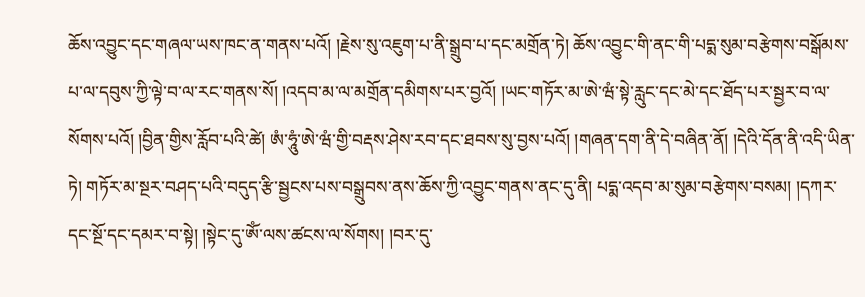ཆོས་འབྱུང་དང་གཞལ་ཡས་ཁང་ན་གནས་པའོ། །རྗེས་སུ་འཇུག་པ་ནི་སྒྲུབ་པ་དང་མགྲོན་ཏེ། ཆོས་འབྱུང་གི་ནང་གི་པདྨ་སུམ་བརྩེགས་བསྒོམས་པ་ལ་དབུས་ཀྱི་ལྟེ་བ་ལ་རང་གནས་སོ། །འདབ་མ་ལ་མགྲོན་དམིགས་པར་བྱའོ། །ཡང་གཏོར་མ་ཨེ་ཝཾ་སྟེ་རླུང་དང་མེ་དང་ཐོད་པར་སྦྱར་བ་ལ་སོགས་པའོ། །བྱིན་གྱིས་རློབ་པའི་ཚེ། ཨཾ་ཧཱུཾ་ཨེ་ཝཾ་གྱི་བརྡས་ཤེས་རབ་དང་ཐབས་སུ་བྱས་པའོ། །གཞན་དག་ནི་དེ་བཞིན་ནོ། །དེའི་དོན་ནི་འདི་ཡིན་ཏེ། གཏོར་མ་སྔར་བཤད་པའི་བདུད་རྩི་སྦྱངས་པས་བསྒྲུབས་ནས་ཆོས་ཀྱི་འབྱུང་གནས་ནང་དུ་ནི། པདྨ་འདབ་མ་སུམ་བརྩེགས་བསམ། །དཀར་དང་སྔོ་དང་དམར་བ་སྟེ། །སྟེང་དུ་ཨོཾ་ལས་ཚངས་ལ་སོགས། །བར་དུ་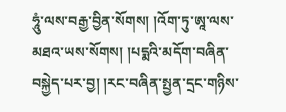ཧཱུཾ་ལས་བརྒྱ་བྱིན་སོགས། །འོག་ཏུ་ཨཱ་ལས་མཐའ་ཡས་སོགས། །པདྨའི་མདོག་བཞིན་བསྐྱེད་པར་བྱ། །རང་བཞིན་སྤྱན་དྲང་གཉིས་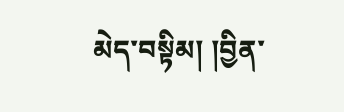མེད་བསྟིམ། །བྱིན་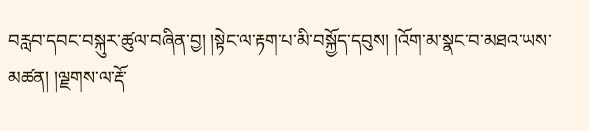བརླབ་དབང་བསྐུར་ཚུལ་བཞིན་བྱ། །སྟེང་ལ་རྟག་པ་མི་བསྐྱོད་དབུས། །འོག་མ་སྣང་བ་མཐའ་ཡས་མཚན། །ལྗགས་ལ་རྡོ་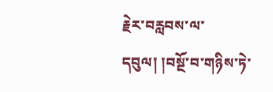རྗེར་བརླབས་ལ་དབུལ། །བསྔོ་བ་གཉིས་ཏེ་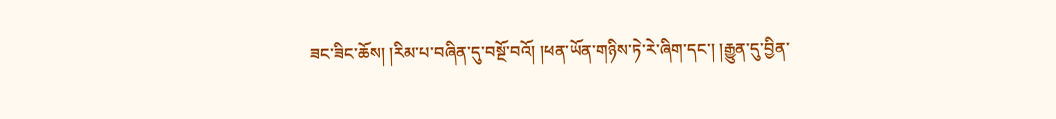ཟང་ཟིང་ཆོས། །རིམ་པ་བཞིན་དུ་བསྔོ་བའོ། །ཕན་ཡོན་གཉིས་ཏེ་རེ་ཞིག་དང་། །རྒྱུན་དུ་བྱིན་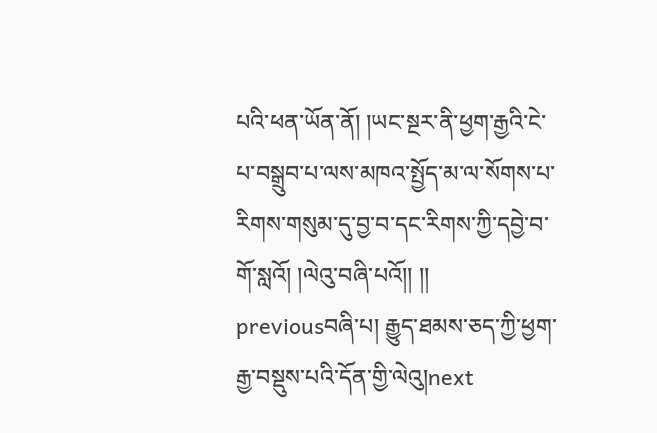པའི་ཕན་ཡོན་ནོ། །ཡང་སྔར་ནི་ཕྱག་རྒྱའི་ངེ་པ་བསྒྲུབ་པ་ལས་མཁའ་སྤྱོད་མ་ལ་སོགས་པ་རིགས་གསུམ་དུ་བྱ་བ་དང་རིགས་ཀྱི་དབྱེ་བ་གོ་སླའོ། །ལེའུ་བཞི་པའོ།། །།
previousབཞི་པ། རྒྱུད་ཐམས་ཅད་ཀྱི་ཕྱག་རྒྱ་བསྡུས་པའི་དོན་གྱི་ལེའུ།next